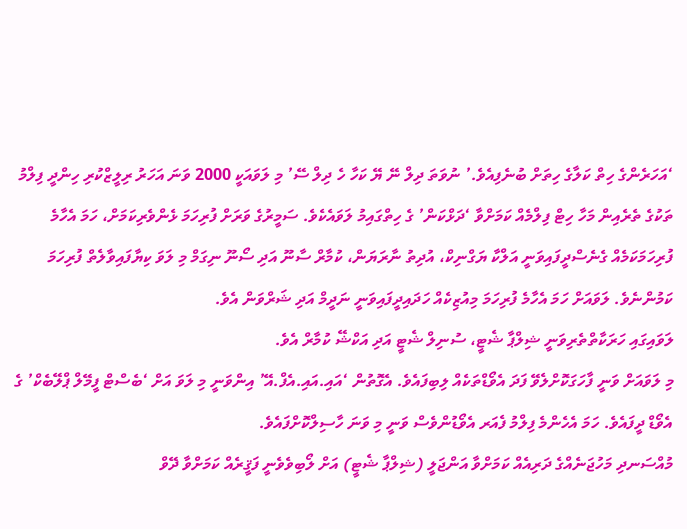‘އަހަރެންގެ ހިތް ކަލާގެ ހިތަށް ބުނެފިއެވެ.’ ނުވަތަ ދިލް ނޭ ޔޭ ކަހާ ހެ ދިލް ސޭ’ މި ލަވައަކީ 2000 ވަނަ އަހަރު ރިލީޒްކުރި ހިންދީ ފިލްމު ތަކުގެ ތެރެއިން މަހާ ހިޓް ފިލްމެއް ކަމަށްވާ ‘ދަޅްކަން’ ގެ ހިތްގައިމު ލަވައެކެވެ. ސަމީރުގެ ވަރަށް ފުރިހަމަ ޅެންވެރިކަމަށް، ހަމަ އެހާމެ ފުރިހަމަކަމެއް ގެނެސްދީފައިވަނީ އަލްކާ ޔަގްނިކް، އުދިތު ނާރަޔަން، ކުމާރް ސާނޫ އަދި ސޯނޫ ނިގަމް މި ލަވަ ކިޔާފައިވާލެތް ފުރިހަމަ ކަމުންނެވެ. ލަވައަށް ހަމަ އެހާމެ ފުރިހަމަ މިއުޒިކެއް ހަދައިދީފައިވަނީ ނަދީމް އަދި ޝަރްވަން އެވެ.
ލަވައިގައި ހަރަކާތްތެރިވަނީ ޝިލްޕާ ޝެޓީ، ސުނިލް ޝެޓީ އަދި އަކްޝޭ ކުމާރް އެވެ.
މި ލަވައަށް ވަނީ ފާހަގަކޮށްލެވޭ ފަދަ އެވޯޑްތަކެއް ލިބިފައެވެ. އެގޮތުން ‘އައި.އައި.އެފް.އޭ’ އިންވަނީ މި ލަވަ އަށް ‘ބެސްޓް ފީމޭލް ޕްލޭބެކް’ ގެ އެވޯޑް ދީފައެވެ. ހަމަ އެހެންމެ ފިލްމު ފެއަރ އެވޯޑުންވެސް ވަނީ މި ވަނަ ހާސިލްކޮށްފައެވެ.
މުއްސަނދި މަހުޖަނެއްގެ ދަރިއެއް ކަމަށްވާ އަންޖަލީ (ޝިލްޕާ ޝެޓީ) އަށް ލޯބިވެވެނީ ފަޤީރެއް ކަމަށްވާ ދޭވް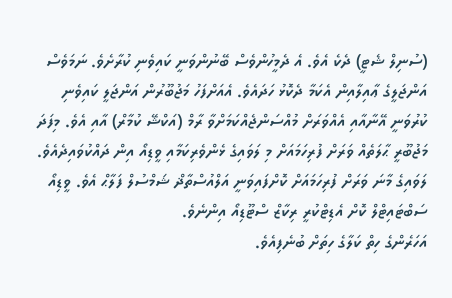(ސުނިލް ޝެޓީ) ދެކެ އެވެ. އެ ދެމީހުންވެސް ބޭނުންވަނީ ކައިވެނި ކުރާށެވެ. ނަމަވެސް އަންޖަލީގެ ޢާއިލާއިން އެކަމާ ދެކޮޅު ހަދައެވެ. އެއަށްފަހު މަޖުބޫރުން އަންޖަލީ ކައިވެނި ކުރުވަނީ އޭނާއާއި އެއްވަރަށް މުއްސަންޖެއްކަމަށްވާ ރާމް (އަކްޝޭ ކުމާރް) އާއި އެވެ. މިފަދަ މަޖުބޫރީ ޙާލަތެއް ވަރަށް ފުރިހަމައަށް މި ލަވައިގެ ޅެންވެރިކަމާއި ވީޑިއޯ އިން ދައްކުވައިދެއެވެ.
ލަވައިގެ މާނަ ވަރަށް ފުރިހަމައަށް ކޮށްފައިވަނީ އަލްއުސްތާޛް ޝަމްސުލް ފަލާޙް އެވެ. ވީޑިއޯ ސަބްޓައިޓްލް ކޮށް އެޑިޓްކުރީ ރިކާޒް ސްޓޫޑިއޯ އިންނެވެ.
އަހަރެންގެ ހިތް ކަލާގެ ހިތަށް ބުނެފިއެވެ.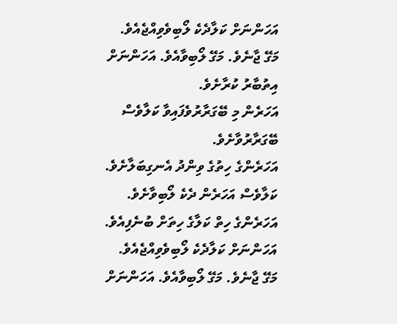އަހަންނަށް ކަލާދެކެ ލޯބިވެވިއްޖެއެވެ.
މަގޭ ޖާނެވެ. މަގޭ ލޯބިވާއެވެ. އަހަންނަށް އިތުބާރު ކުރާށެވެ.
އަހަރެން މި ބޭގަރާރުވެފައިވާ ކަލާވެސް ބޭގަރާރުވާށެވެ.
އަހަރެންގެ ހިތުގެ ވިންދު އެނގިބަލާށެވެ.
ކަލާވެސް އަހަރެން ދެކެ ލޯބިވާށެވެ.
އަހަރެންގެ ހިތް ކަލާގެ ހިތަށް ބުނެފިއެވެ.
އަހަންނަށް ކަލާދެކެ ލޯބިވެވިއްޖެއެވެ.
މަގޭ ޖާނެވެ. މަގޭ ލޯބިވާއެވެ. އަހަންނަށް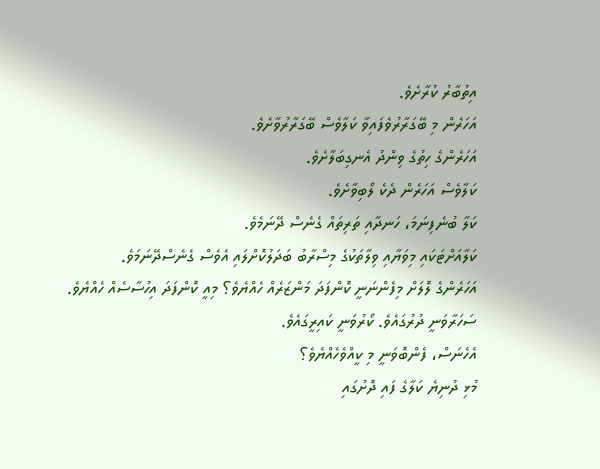އިތުބާރު ކުރާށެވެ.
އަހަރެން މި ބޭގަރާރުވެފައިވާ ކަލާވެސް ބޭގަރާރުވާށެވެ.
އަހަރެންގެ ހިތުގެ ވިންދު އެނގިބަލާށެވެ.
ކަލާވެސް އަހަރެން ދެކެ ލޯބިވާށެވެ.
ކަލާ ބުނެފިނަމަ، ހަނދާއި ތަރިތައް ގެނެސް ދޭނަމެވެ.
ކަލާއަށްޓަކައި މިވަޔާއި ވިލާތަކުގެ މިސްރާބު ބަދަލުކޮށްލައި އެވެސް ގެނެސްދޭނަމަވެ.
އަހަރެންގެ ލޮލަށް މިފެންނަނީ ކޮންފަދަ މަންޒަރެއް ހެއްޔެވެ؟ މިއީ ކޮންފަދަ އިހުސާސެއް ހެއްޔެވެ.
ސަހަރާވަނީ ދުރުގައެވެ. ކޯރުވަނީ ކައިރީގައެވެ.
އެހެނަސް، ފެންބޮވަނީ މި ކީއްވެހެއްޔެވެ؟
މުޅި ދުނިޔެ ކަލާގެ ފައި ދޮށުގައި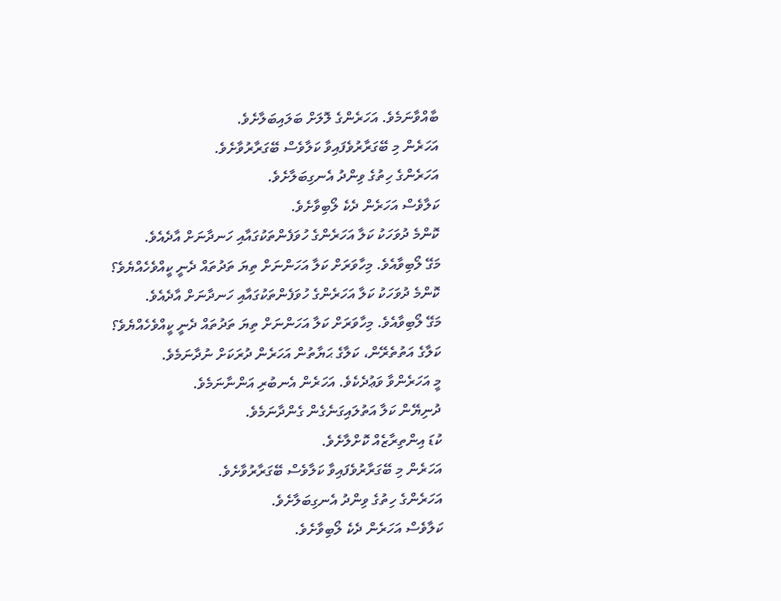ބާއްވާނަމެވެ. އަހަރެންގެ ލޮލަށް ބަލައިބަލާށެވެ.
އަހަރެން މި ބޭގަރާރުވެފައިވާ ކަލާވެސް ބޭގަރާރުވާށެވެ.
އަހަރެންގެ ހިތުގެ ވިންދު އެނގިބަލާށެވެ.
ކަލާވެސް އަހަރެން ދެކެ ލޯބިވާށެވެ.
ކޮންމެ ދުވަހަކު ކަލާ އަހަރެންގެ ހުވަފެންތަކުގައާއި ހަނދާނަށް އާދެއެވެ.
މަގޭ ލޯބިވާއެވެ. މިހާވަރަށް ކަލާ އަހަންނަށް ތިޔަ ތަދުތައް ދެނީ ކީއްވެހެއްޔެވެ؟
ކޮންމެ ދުވަހަކު ކަލާ އަހަރެންގެ ހުވަފެންތަކުގައާއި ހަނދާނަށް އާދެއެވެ.
މަގޭ ލޯބިވާއެވެ. މިހާވަރަށް ކަލާ އަހަންނަށް ތިޔަ ތަދުތައް ދެނީ ކީއްވެހެއްޔެވެ؟
ކަލާގެ އަތުތެރޭން، ކަލާގެ ޙަޔާތުން އަހަރެން ދުރަކަށް ނުދާނަމެވެ.
މީ އަހަރެންވާ ވަޢުދެކެވެ. އަހަރެން އެނބުރި އަންނާނަމެވެ.
ދުނިޔޭން ކަލާ އަތުލައިގަނެގެން ގެންދާނަމެވެ.
ކުޑަ އިންތިރާޒެއް ކޮށްލާށެވެ.
އަހަރެން މި ބޭގަރާރުވެފައިވާ ކަލާވެސް ބޭގަރާރުވާށެވެ.
އަހަރެންގެ ހިތުގެ ވިންދު އެނގިބަލާށެވެ.
ކަލާވެސް އަހަރެން ދެކެ ލޯބިވާށެވެ.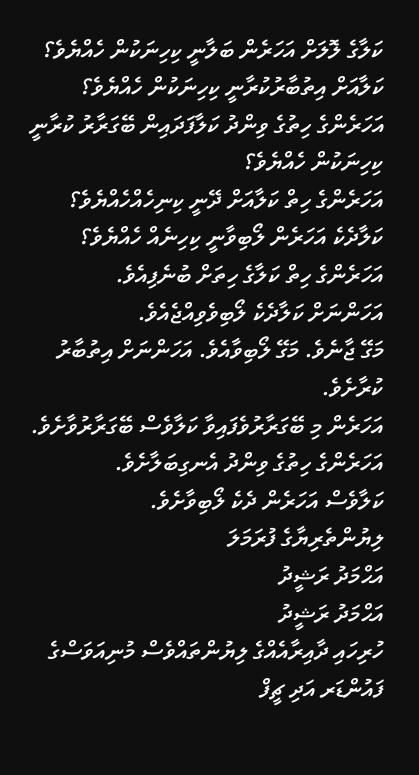ކަލާގެ ލޮލަށް އަހަރެން ބަލާނީ ކިހިނަކުން ހެއްޔެވެ؟
ކަލާއަށް އިތުބާރުކުރާނީ ކިހިނަކުން ހެއްޔެވެ؟
އަހަރެންގެ ހިތުގެ ވިންދު ކަލާފަދައިން ބޭގަރާރު ކުރާނީ ކިހިނަކުން ހެއްޔެވެ؟
އަހަރެންގެ ހިތް ކަލާއަށް ދޭނީ ކިނިހެއްހެއްޔެވެ؟
ކަލާދެކެ އަހަރެން ލޯބިވާނީ ކިހިނެއް ހެއްޔެވެ؟
އަހަރެންގެ ހިތް ކަލާގެ ހިތަށް ބުނެފިއެވެ.
އަހަންނަށް ކަލާދެކެ ލޯބިވެވިއްޖެއެވެ.
މަގޭ ޖާނެވެ. މަގޭ ލޯބިވާއެވެ. އަހަންނަށް އިތުބާރު ކުރާށެވެ.
އަހަރެން މި ބޭގަރާރުވެފައިވާ ކަލާވެސް ބޭގަރާރުވާށެވެ.
އަހަރެންގެ ހިތުގެ ވިންދު އެނގިބަލާށެވެ.
ކަލާވެސް އަހަރެން ދެކެ ލޯބިވާށެވެ.
ލިޔުންތެރިޔާގެ ފުރަމަލަ
އަޙްމަދު ރަޝީދު
އަޙްމަދު ރަޝީދު
ހުރިހައި ދާއިރާއެއްގެ ލިޔުންތައްވެސް މުނިއަވަސްގެ ފައުންޑަރ އަދި ޗީފް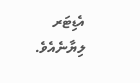އެޑިޓަރ ލިޔާނެއެވެ.